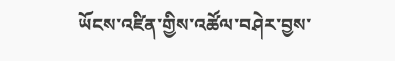ཡོངས་འཛིན་གྱིས་འཚོལ་བཤེར་བྱས་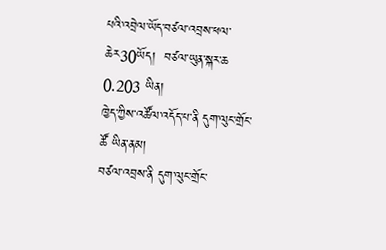པའི་འབྲེལ་ཡོད་བཙལ་འབྲས་ཕལ་ཆེར30ཡོད།  བཙལ་ཡུན་སྐར་ཆ 0.203 ཡིན།
ཁྱེད་ཀྱིས་འཚོལ་འདོད་པ་ནི དུག་ལུང་གྲོང་ཚོ ཡིན་ནམ།
བཙལ་འབྲས་ནི དུག་ལུང་གྲོང་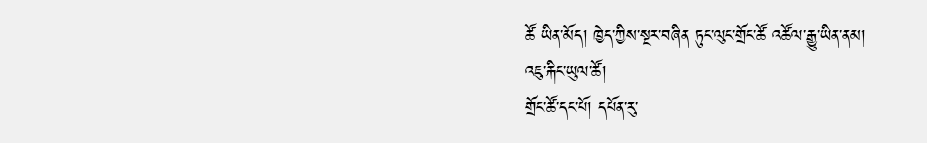ཚོ ཡིན་མོད། ཁྱེད་ཀྱིས་སྔར་བཞིན ཏུང་ལུང་གྲོང་ཚོ འཚོལ་རྒྱུ་ཡིན་ནམ།
འཇུ་རྐིང་ཡུལ་ཚོ།
གྲོང་ཚོ་དང་པོ། དཔོན་རུ་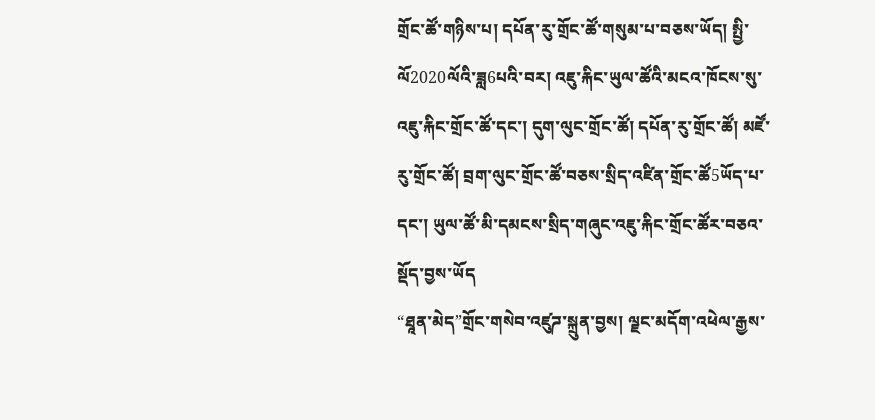གྲོང་ཚོ་གཉིས་པ། དཔོན་རུ་གྲོང་ཚོ་གསུམ་པ་བཅས་ཡོད། སྤྱི་ལོ2020ལོའི་ཟླ6པའི་བར། འཇུ་རྐིང་ཡུལ་ཚོའི་མངའ་ཁོངས་སུ་འཇུ་རྐིང་གྲོང་ཚོ་དང་། དུག་ལུང་གྲོང་ཚོ། དཔོན་རུ་གྲོང་ཚོ། མཛོ་རུ་གྲོང་ཚོ། བྲག་ལུང་གྲོང་ཚོ་བཅས་སྲིད་འཛིན་གྲོང་ཚོ5ཡོད་པ་དང་། ཡུལ་ཚོ་མི་དམངས་སྲིད་གཞུང་འཇུ་རྐིང་གྲོང་ཚོར་བཅའ་སྡོད་བྱས་ཡོད
“ཐཱན་མེད”གྲོང་གསེབ་འཛུཌ་སྐྲུན་བྱས། ལྗང་མདོག་འཕེལ་རྒྱས་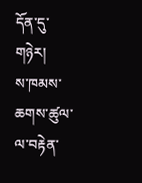དོན་དུ་གཉེར།
ས་ཁམས་ཆགས་ཚུལ་ལ་བརྟེན་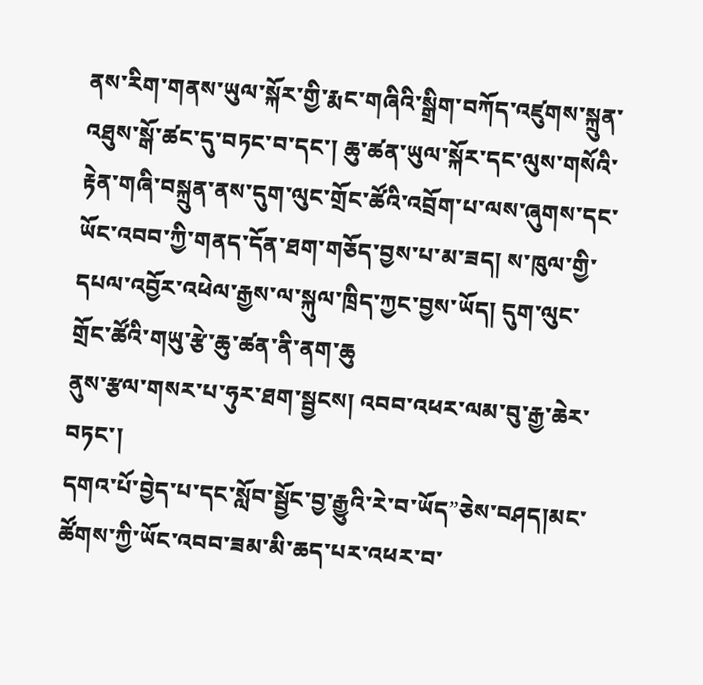ནས་རིག་གནས་ཡུལ་སྐོར་གྱི་རྨང་གཞིའི་སྒྲིག་བཀོད་འཛུགས་སྐྲུན་འཐུས་སྒོ་ཚང་དུ་བཏང་བ་དང་། ཆུ་ཚན་ཡུལ་སྐོར་དང་ལུས་གསོའི་རྟེན་གཞི་བསྐྲུན་ནས་དུག་ལུང་གྲོང་ཚོའི་འབྲོག་པ་ལས་ཞུགས་དང་ཡོང་འབབ་ཀྱི་གནད་དོན་ཐག་གཅོད་བྱས་པ་མ་ཟད། ས་ཁུལ་གྱི་དཔལ་འབྱོར་འཕེལ་རྒྱས་ལ་སྐུལ་ཁྲིད་ཀྱང་བྱས་ཡོད། དུག་ལུང་གྲོང་ཚོའི་གཡུ་རྩེ་ཆུ་ཚན་ནི་ནག་ཆུ
ནུས་རྩལ་གསར་པ་ཧུར་ཐག་སྦྱངས། འབབ་འཕར་ལམ་བུ་རྒྱ་ཆེར་བཏང་།
དགའ་པོ་བྱེད་པ་དང་སློབ་སྦྱོང་བྱ་རྒྱུའི་རེ་བ་ཡོད”ཅེས་བཤད།མང་ཚོགས་ཀྱི་ཡོང་འབབ་ཟམ་མི་ཆད་པར་འཕར་བ་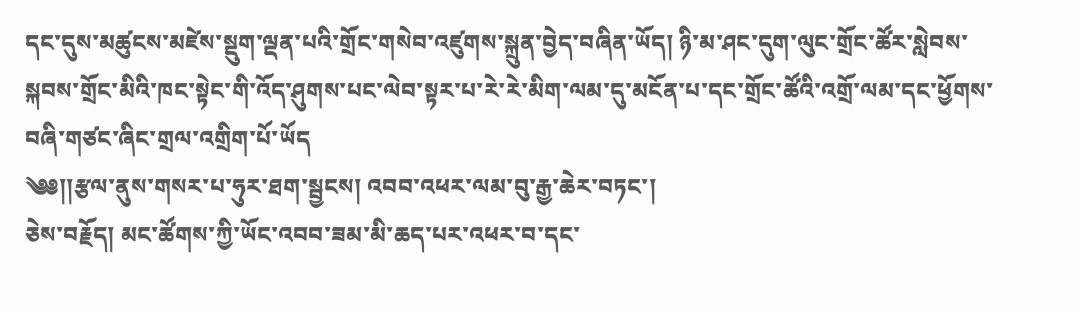དང་དུས་མཚུངས་མཛེས་སྡུག་ལྡན་པའི་གྲོང་གསེབ་འཛུགས་སྐྲུན་བྱེད་བཞིན་ཡོད། ཉི་མ་ཤང་དུག་ལུང་གྲོང་ཚོར་སླེབས་སྐབས་གྲོང་མིའི་ཁང་སྟེང་གི་འོད་ཤུགས་པང་ལེབ་སྟར་པ་རེ་རེ་མིག་ལམ་དུ་མངོན་པ་དང་གྲོང་ཚོའི་འགྲོ་ལམ་དང་ཕྱོགས་བཞི་གཙང་ཞིང་གྲལ་འགྲིག་པོ་ཡོད
༄༅།།རྩལ་ནུས་གསར་པ་ཧུར་ཐག་སྦྱངས། འབབ་འཕར་ལམ་བུ་རྒྱ་ཆེར་བཏང་།
ཅེས་བརྗོད། མང་ཚོགས་ཀྱི་ཡོང་འབབ་ཟམ་མི་ཆད་པར་འཕར་བ་དང་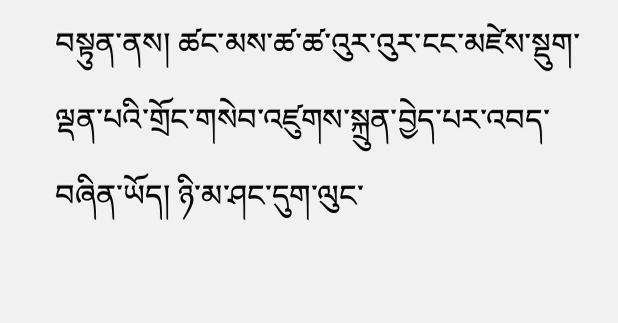བསྟུན་ནས། ཚང་མས་ཚ་ཚ་འུར་འུར་ངང་མཛེས་སྡུག་ལྡན་པའི་གྲོང་གསེབ་འཛུགས་སྐྲུན་བྱེད་པར་འབད་བཞིན་ཡོད། ཉི་མ་ཤང་དུག་ལུང་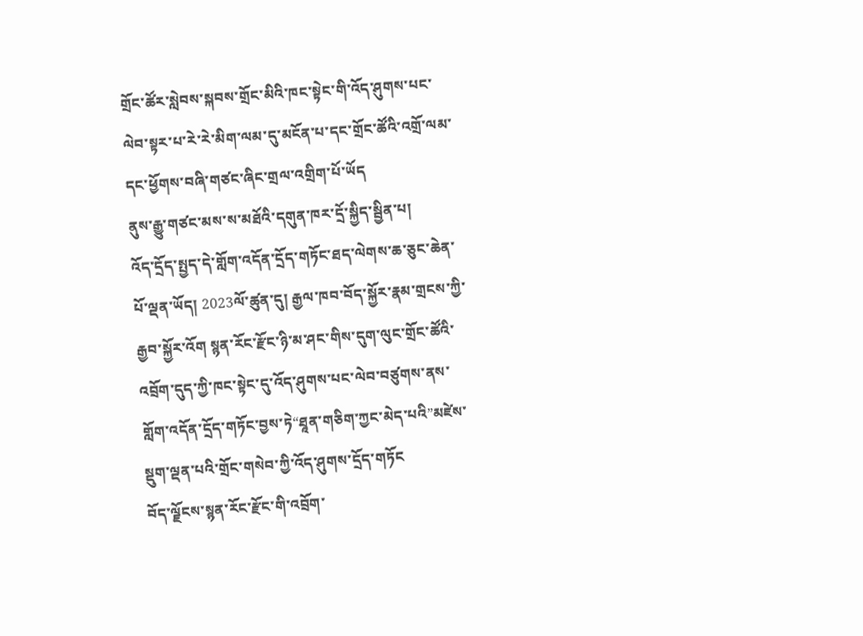གྲོང་ཚོར་སླེབས་སྐབས་གྲོང་མིའི་ཁང་སྟེང་གི་འོད་ཤུགས་པང་ལེབ་སྟར་པ་རེ་རེ་མིག་ལམ་དུ་མངོན་པ་དང་གྲོང་ཚོའི་འགྲོ་ལམ་དང་ཕྱོགས་བཞི་གཙང་ཞིང་གྲལ་འགྲིག་པོ་ཡོད
ནུས་རྒྱུ་གཙང་མས་ས་མཐོའི་དགུན་ཁར་དྲོ་སྐྱིད་སྦྱིན་པ།
འོད་དྲོད་སྤྱད་དེ་གློག་འདོན་དྲོད་གཏོང་ཐད་ལེགས་ཆ་ཅུང་ཆེན་པོ་ལྡན་ཡོད། 2023ལོ་ཚུན་དུ། རྒྱལ་ཁབ་བོད་སྐྱོར་རྣམ་གྲངས་ཀྱི་རྒྱབ་སྐྱོར་འོག སྙན་རོང་རྫོང་ཉི་མ་ཤང་གིས་དུག་ལུང་གྲོང་ཚོའི་འབྲོག་དུད་ཀྱི་ཁང་སྟེང་དུ་འོད་ཤུགས་པང་ལེབ་བཙུགས་ནས་གློག་འདོན་དྲོད་གཏོང་བྱས་ཏེ“ཐཱན་གཅིག་ཀྱང་མེད་པའི”མཛེས་སྡུག་ལྡན་པའི་གྲོང་གསེབ་ཀྱི་འོད་ཤུགས་དྲོད་གཏོང
བོད་ལྗོངས་སྙན་རོང་རྫོང་གི་འབྲོག་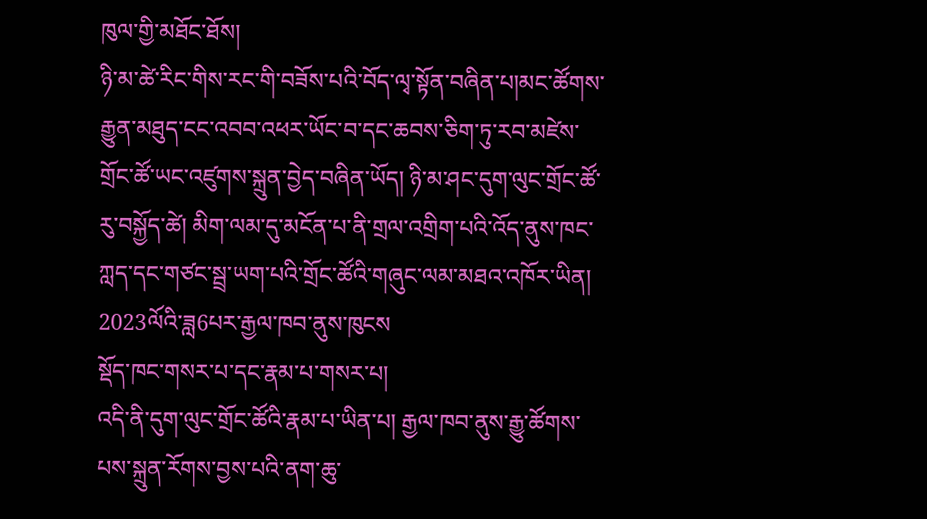ཁུལ་གྱི་མཐོང་ཐོས།
ཉི་མ་ཚེ་རིང་གིས་རང་གི་བཟོས་པའི་བོད་ལྭ་སྟོན་བཞིན་པ།མང་ཚོགས་རྒྱུན་མཐུད་ངང་འབབ་འཕར་ཡོང་བ་དང་ཆབས་ཅིག་ཏུ་རབ་མཛེས་གྲོང་ཚོ་ཡང་འཛུགས་སྐྲུན་བྱེད་བཞིན་ཡོད། ཉི་མ་ཤང་དུག་ལུང་གྲོང་ཚོ་རུ་བསྐྱོད་ཚེ། མིག་ལམ་དུ་མངོན་པ་ནི་གྲལ་འགྲིག་པའི་འོད་ནུས་ཁང་ཀླད་དང་གཙང་སྦྲ་ཡག་པའི་གྲོང་ཚོའི་གཞུང་ལམ་མཐའ་འཁོར་ཡིན། 2023ལོའི་ཟླ6པར་རྒྱལ་ཁབ་ནུས་ཁུངས
སྡོད་ཁང་གསར་པ་དང་རྣམ་པ་གསར་པ།
འདི་ནི་དུག་ལུང་གྲོང་ཚོའི་རྣམ་པ་ཡིན་པ། རྒྱལ་ཁབ་ནུས་རྒྱུ་ཚོགས་པས་སྐྲུན་རོགས་བྱས་པའི་ནག་ཆུ་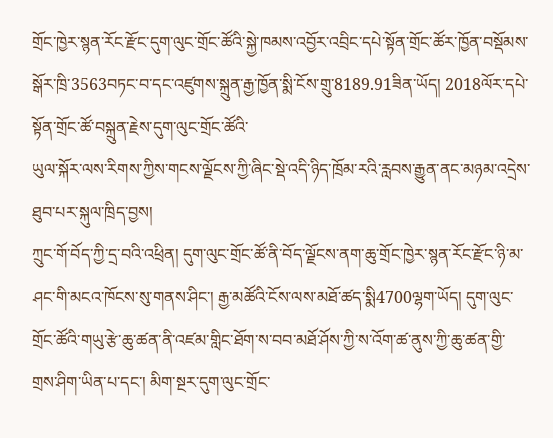གྲོང་ཁྱེར་སྙན་རོང་རྫོང་དུག་ལུང་གྲོང་ཚོའི་སྐྱེ་ཁམས་འབྱོར་འབྲིང་དཔེ་སྟོན་གྲོང་ཚོར་ཁྱོན་བསྡོམས་སྒོར་ཁྲི་3563བཏང་བ་དང་འཛུགས་སྐྲུན་རྒྱ་ཁྱོན་སྨི་ངོས་གྲུ་8189.91ཟིན་ཡོད། 2018ལོར་དཔེ་སྟོན་གྲོང་ཚོ་བསྐྲུན་རྗེས་དུག་ལུང་གྲོང་ཚོའི་
ཡུལ་སྐོར་ལས་རིགས་ཀྱིས་གངས་ལྗོངས་ཀྱི་ཞིང་སྡེ་འདི་ཉིད་ཁྲོམ་རའི་རླབས་རྒྱུན་ནང་མཉམ་འདྲེས་ཐུབ་པར་སྐུལ་ཁྲིད་བྱས།
ཀྲུང་གོ་བོད་ཀྱི་དྲ་བའི་འཕྲིན། དུག་ལུང་གྲོང་ཚོ་ནི་བོད་ལྗོངས་ནག་ཆུ་གྲོང་ཁྱེར་སྙན་རོང་རྫོང་ཉི་མ་ཤང་གི་མངའ་ཁོངས་སུ་གནས་ཤིང་། རྒྱ་མཚོའི་ངོས་ལས་མཐོ་ཚད་སྨི4700ལྷག་ཡོད། དུག་ལུང་གྲོང་ཚོའི་གཡུ་རྩེ་ཆུ་ཚན་ནི་འཛམ་གླིང་ཐོག་ས་བབ་མཐོ་ཤོས་ཀྱི་ས་འོག་ཚ་ནུས་ཀྱི་ཆུ་ཚན་གྱི་གྲས་ཤིག་ཡིན་པ་དང་། མིག་སྔར་དུག་ལུང་གྲོང་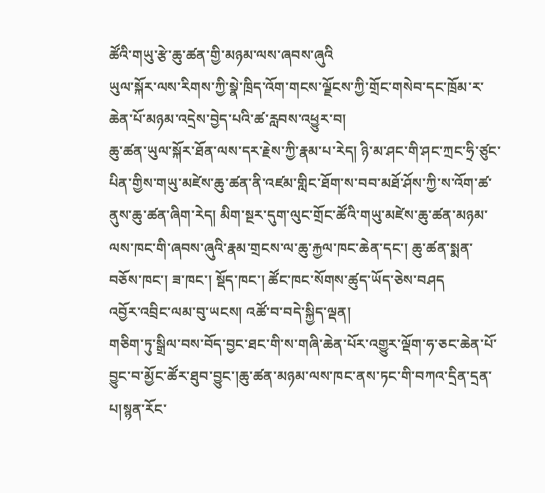ཚོའི་གཡུ་རྩེ་ཆུ་ཚན་གྱི་མཉམ་ལས་ཞབས་ཞུའི
ཡུལ་སྐོར་ལས་རིགས་ཀྱི་སྣེ་ཁྲིད་འོག་གངས་ལྗོངས་ཀྱི་གྲོང་གསེབ་དང་ཁྲོམ་ར་ཆེན་པོ་མཉམ་འདྲེས་བྱེད་པའི་ཚ་རླབས་འཕྱུར་བ།
ཆུ་ཚན་ཡུལ་སྐོར་ཐོན་ལས་དར་རྗེས་ཀྱི་རྣམ་པ་རེད། ཉི་མ་ཤང་གི་ཤང་ཀྲང་ཧྲི་ཙུང་པིན་གྱིས་གཡུ་མཛེས་ཆུ་ཚན་ནི་འཛམ་གླིང་ཐོག་ས་བབ་མཐོ་ཤོས་ཀྱི་ས་འོག་ཚ་ནུས་ཆུ་ཚན་ཞིག་རེད། མིག་སྔར་དུག་ལུང་གྲོང་ཚོའི་གཡུ་མཛེས་ཆུ་ཚན་མཉམ་ལས་ཁང་གི་ཞབས་ཞུའི་རྣམ་གྲངས་ལ་ཆུ་རྐྱལ་ཁང་ཆེན་དང་། ཆུ་ཚན་སྨན་བཅོས་ཁང་། ཟ་ཁང་། སྡོད་ཁང་། ཚོང་ཁང་སོགས་ཚུད་ཡོད་ཅེས་བཤད
འབྱོར་འབྲིང་ལམ་བུ་ཡངས། འཚོ་བ་བདེ་སྐྱིད་ལྡན།
གཅིག་ཏུ་སྒྲིལ་བས་བོད་བྱང་ཐང་གི་ས་གཞི་ཆེན་པོར་འགྱུར་ལྡོག་ཧ་ཅང་ཆེན་པོ་བྱུང་བ་མྱོང་ཚོར་ཐུབ་བྱུང་།ཆུ་ཚན་མཉམ་ལས་ཁང་ནས་ཏང་གི་བཀའ་དྲིན་དྲན་པ།སྙན་རོང་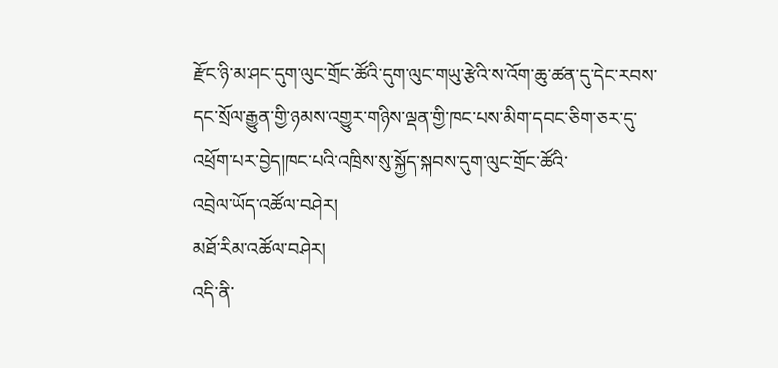རྫོང་ཉི་མ་ཤང་དུག་ལུང་གྲོང་ཚོའི་དུག་ལུང་གཡུ་རྩེའི་ས་འོག་ཆུ་ཚན་དུ་དེང་རབས་དང་སྲོལ་རྒྱུན་གྱི་ཉམས་འགྱུར་གཉིས་ལྡན་གྱི་ཁང་པས་མིག་དབང་ཅིག་ཅར་དུ་འཕྲོག་པར་བྱེད།ཁང་པའི་འཁྲིས་སུ་སྐྱོད་སྐབས་དུག་ལུང་གྲོང་ཚོའི་
འབྲེལ་ཡོད་འཚོལ་བཤེར།
མཐོ་རིམ་འཚོལ་བཤེར།
འདི་ནི་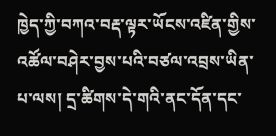ཁྱེད་ཀྱི་བཀའ་བརྡ་ལྟར་ཡོངས་འཛིན་གྱིས་འཚོལ་བཤེར་བྱས་པའི་བཙལ་འབྲས་ཡིན་པ་ལས། དྲ་ཚིགས་དེ་གའི་ནང་དོན་དང་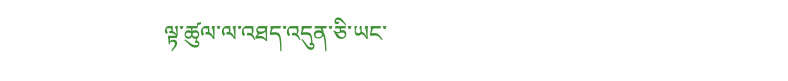ལྟ་ཚུལ་ལ་འཐད་འདུན་ཅི་ཡང་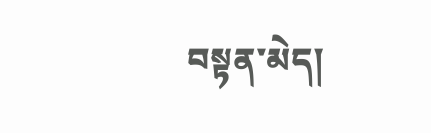བསྟན་མེད།